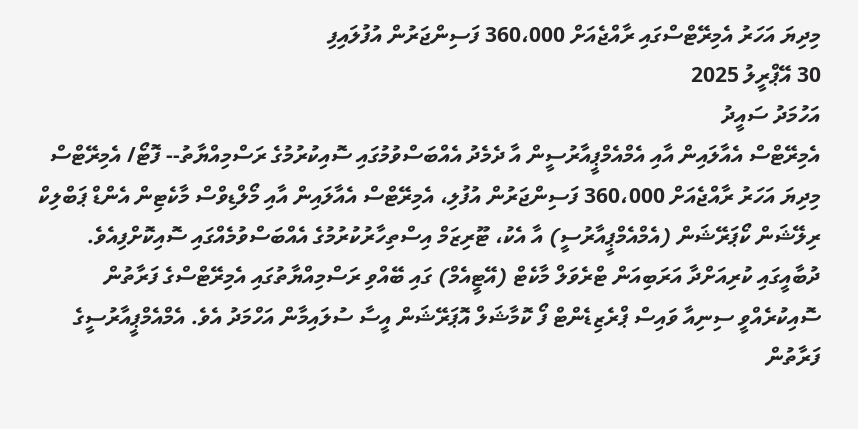މިދިޔަ އަހަރު އެމިރޭޓްސްގައި ރާއްޖެއަށް 360،000 ފަސިންޖަރުން އުފުލައިފި
30 އޭޕްރީލު 2025
އަހުމަދު ސައީދު
އެމިރޭޓްސް އެއާލައިން އާއި އެމްއެމްޕީއާރުސީން އާ ދެމެދު އެއްބަސްވުމުގައި ސޮއިކުރުމުގެ ރަސްމިއްޔާތު-- ފޮޓޯ/ އެމިރޭޓްސް
މިދިޔަ އަހަރު ރާއްޖެއަށް 360،000 ފަސިންޖަރުން އުފުލި، އެމިރޭޓްސް އެއާލައިން އާއި މޯލްޑިވްސް މާކެޓިން އެންޑް ޕަބްލިކް ރިލޭޝަން ކޯޕަރޭޝަން (އެމްއެމްޕީއާރުސީ) އާ އެކު، ޓޫރިޒަމް އިސްތިހާރުކުރުމުގެ އެއްބަސްވުމެއްގައި ސޮއިކޮށްފިއެވެ.
ދުބާއީގައި ކުރިއަށްދާ އަރަބިއަން ޓްރެވަލް މާކެޓް (އޭޓީއެމް) ގައި ބޭއްވި ރަސްމިއްޔާތުގައި އެމިރޭޓްސްގެ ފަރާތުން ސޮއިކުރެއްވީ ސިނިއާ ވައިސް ޕްރެޒިޑެންޓް ފޯ ކޮމާޝަލް އޮޕަރޭޝަން އީސާ ސުލައިމާން އަހްމަދު އެވެ. އެމްއެމްޕީއާރުސީގެ ފަރާތުން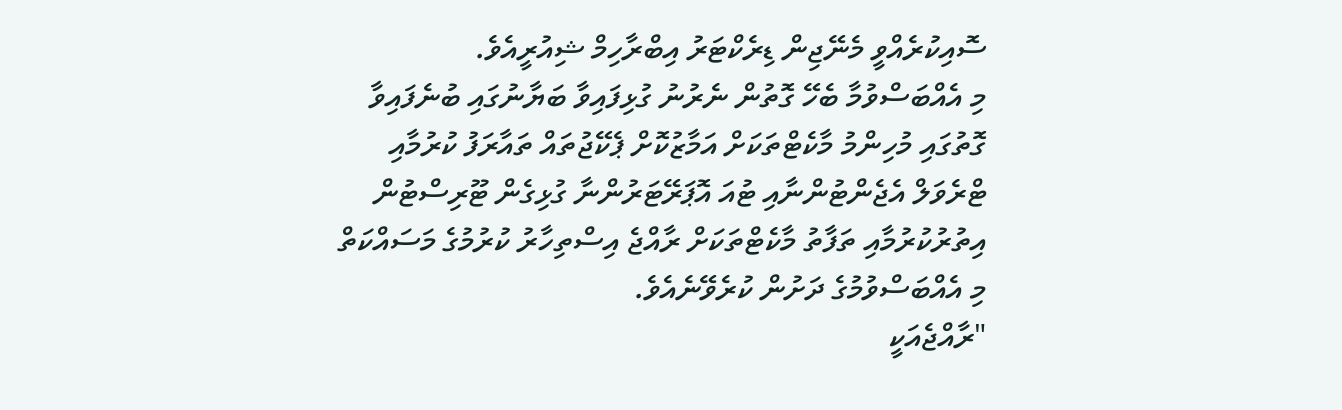ސޮއިކުރެއްވީ މެނޭޖިން ޑިރެކްޓަރު އިބްރާހިމް ޝިއުރީއެވެ.
މި އެއްބަސްވުމާ ބެހޭ ގޮތުން ނެރުނު ގުޅިފައިވާ ބަޔާނުގައި ބުނެފައިވާ ގޮތުގައި މުހިންމު މާކެޓްތަކަށް އަމާޒުކޮށް ޕެކޭޖުތައް ތައާރަފު ކުރުމާއި ޓްރެވަލް އެޖެންޓުންނާއި ޓުއަ އޮޕަރޭޓަރުންނާ ގުޅިގެން ޓޫރިސްޓުން އިތުރުކުރުމާއި ތަފާތު މާކެޓްތަކަށް ރާއްޖެ އިސްތިހާރު ކުރުމުގެ މަސައްކަތް މި އެއްބަސްވުމުގެ ދަށުން ކުރެވޭނެއެވެ.
"ރާއްޖެއަކީ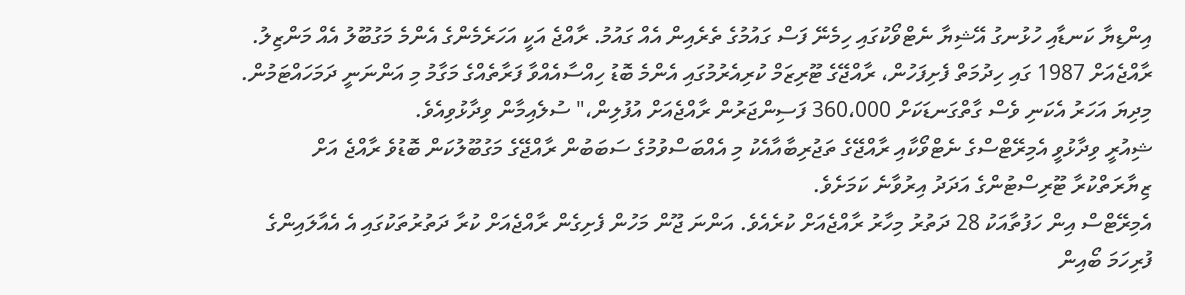އިންޑިޔާ ކަނޑާއި ހުޅުނގު އޭޝިޔާ ނެޓްވޯކުގައި ހިމެނޭ ފަސް ގައުމުގެ ތެރެއިން އެއް ގައުމު. ރާއްޖެ އަކީ އަހަރެމެންގެ އެންމެ މަގުބޫލު އެއް މަންޒިލު. ރާއްޖެއަށް 1987 ގައި ހިދުމަތް ފެށިފަހުން، ރާއްޖޭގެ ޓޫރިޒަމް ކުރިއެރުމުގައި އެންމެ ބޮޑު ހިއްސާއެއްވާ ފަރާތެއްގެ މަގާމު މި އަންނަނީ ދަމަހައްޓަމުން. މިދިޔަ އަހަރު އެކަނި ވެސް ގާތްގަނޑަކަށް 360،000 ފަސިންޖަރުން ރާއްޖެއަށް އުފުލިން،" ސުލެއިމާން ވިދާޅުވިއެވެ.
ޝިއުރީ ވިދާޅުވީ އެމިރޭޓްސްގެ ނެޓްވޯކާއި ރާއްޖޭގެ ތަޖުރިބާއާއެކު މި އެއްބަސްވުމުގެ ސަބަބުން ރާއްޖޭގެ މަގުބޫލުކަން ބޮޑުވެ ރާއްޖެ އަށް ޒިޔާރަތްކުރާ ޓޫރިސްޓުންގެ އަދަދު އިރުވާނެ ކަމަށެވެ.
އެމިރޭޓްސް އިން ހަފުތާއަކު 28 ދަތުރު މިހާރު ރާއްޖެއަށް ކުރެއެވެ. އަންނަ ޖޫން މަހުން ފެށިގެން ރާއްޖެއަށް ކުރާ ދަތުރުތަކުގައި އެ އެއާލައިންގެ ފުރިހަމަ ބޯއިން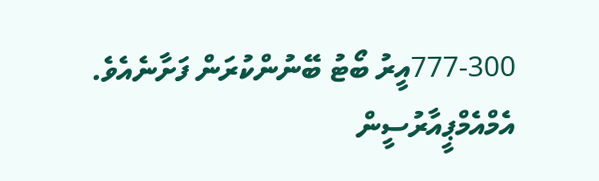777-300އީރު ބޯޓު ބޭނުންކުރަން ފަށާނެއެވެ.
އެމްއެމްޕީއާރުސީން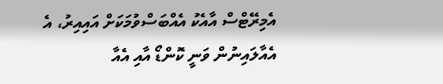އެމިރޭޓްސް އާއެކު އެއްބަސްވުމަކަށް އައިއިރު، އެ އެއާލައިނުން ވަނީ ކޮންޑޯ އާއި އެއާ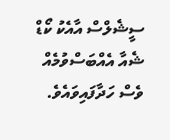ސީޝެލްސް އާއެކު ކޯޑް ޝެއާ އެއްބަސްވުމެއް ވެސް ހަދާފައިވައެވެ.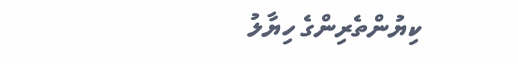ކިޔުންތެރިންގެ ހިޔާލު